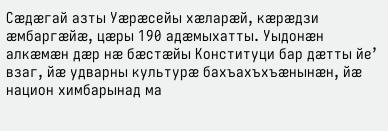Сæдæгай азты Уæрæсейы хæларæй, кæрæдзи æмбаргæйæ, цæры 190 адæмыхатты. Уыдонæн алкæмæн дæр нæ бæстæйы Конституци бар дæтты йе’ взаг, йæ удварны культурæ бахъахъхъæнынæн, йæ национ химбарынад ма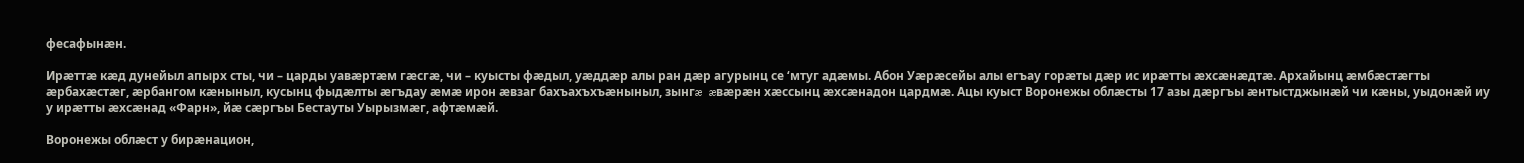фесафынæн.

Ирæттæ кæд дунейыл апырх сты, чи – царды уавæртæм гæсгæ, чи – куысты фæдыл, уæддæр алы ран дæр агурынц се ‘мтуг адæмы. Абон Уæрæсейы алы егъау горæты дæр ис ирæтты æхсæнæдтæ. Архайынц æмбæстæгты æрбахæстæг, æрбангом кæныныл, кусынц фыдæлты æгъдау æмæ ирон æвзаг бахъахъхъæныныл, зынгæ æвæрæн хæссынц æхсæнадон цардмæ. Ацы куыст Воронежы облæсты 17 азы дæргъы æнтыстджынæй чи кæны, уыдонæй иу у ирæтты æхсæнад «Фарн», йæ сæргъы Бестауты Уырызмæг, афтæмæй.

Воронежы облæст у бирæнацион,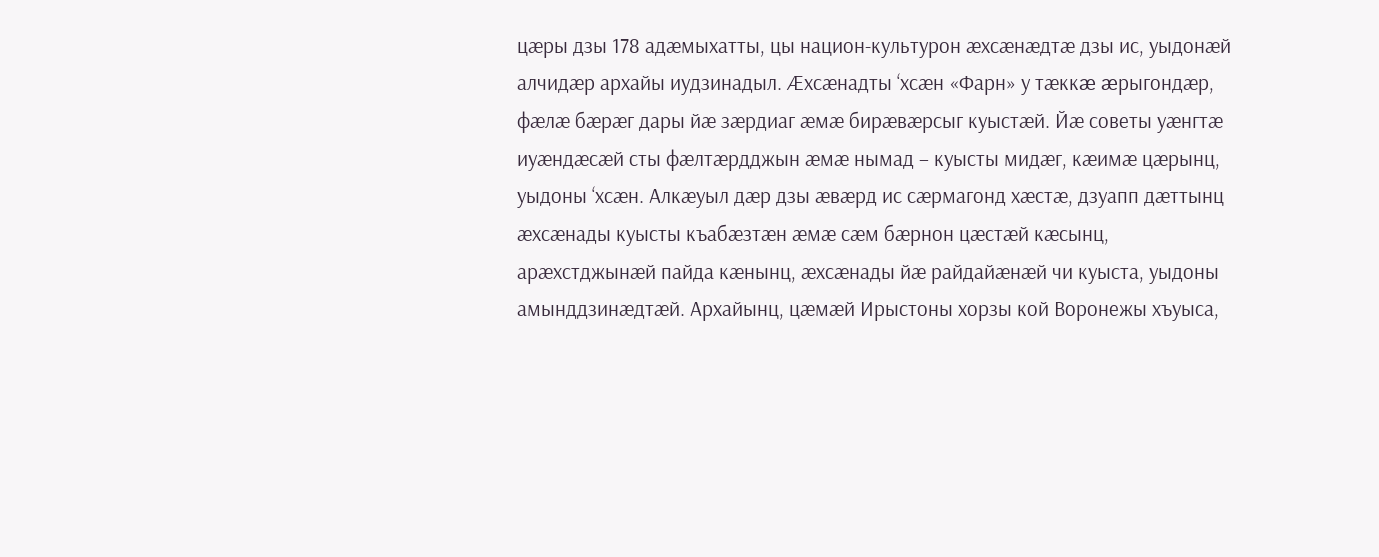цæры дзы 178 адæмыхатты, цы национ-культурон æхсæнæдтæ дзы ис, уыдонæй алчидæр архайы иудзинадыл. Æхсæнадты ‘хсæн «Фарн» у тæккæ æрыгондæр, фæлæ бæрæг дары йæ зæрдиаг æмæ бирæвæрсыг куыстæй. Йæ советы уæнгтæ иуæндæсæй сты фæлтæрдджын æмæ нымад – куысты мидæг, кæимæ цæрынц, уыдоны ‘хсæн. Алкæуыл дæр дзы æвæрд ис сæрмагонд хæстæ, дзуапп дæттынц æхсæнады куысты къабæзтæн æмæ сæм бæрнон цæстæй кæсынц, арæхстджынæй пайда кæнынц, æхсæнады йæ райдайæнæй чи куыста, уыдоны амынддзинæдтæй. Архайынц, цæмæй Ирыстоны хорзы кой Воронежы хъуыса,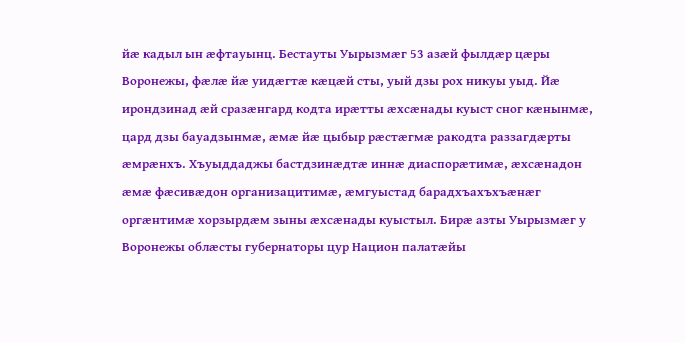йæ кадыл ын æфтауынц. Бестауты Уырызмæг 53 азæй фылдæр цæры Воронежы, фæлæ йæ уидæгтæ кæцæй сты, уый дзы рох никуы уыд. Йæ ирондзинад æй сразæнгард кодта ирæтты æхсæнады куыст сног кæнынмæ, цард дзы бауадзынмæ, æмæ йæ цыбыр рæстæгмæ ракодта раззагдæрты æмрæнхъ. Хъуыддаджы бастдзинæдтæ иннæ диаспорæтимæ, æхсæнадон æмæ фæсивæдон организацитимæ, æмгуыстад барадхъахъхъæнæг оргæнтимæ хорзырдæм зыны æхсæнады куыстыл. Бирæ азты Уырызмæг у Воронежы облæсты губернаторы цур Национ палатæйы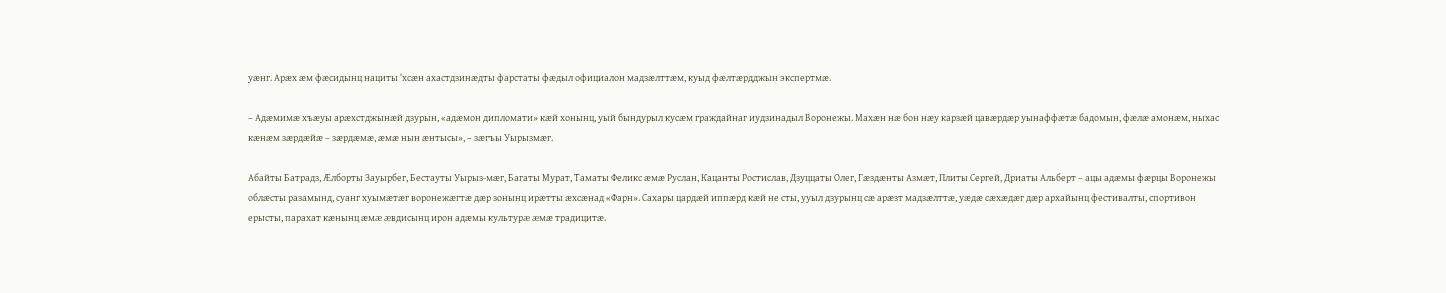уæнг. Арæх æм фæсидынц нациты ‘хсæн ахастдзинæдты фарстаты фæдыл официалон мадзæлттæм, куыд фæлтæрдджын экспертмæ.

– Адæмимæ хъæуы арæхстджынæй дзурын, «адæмон дипломати» кæй хонынц, уый бындурыл кусæм граждайнаг иудзинадыл Воронежы. Махæн нæ бон нæу карзæй цавæрдæр уынаффæтæ бадомын, фæлæ амонæм, ныхас кæнæм зæрдæйæ – зæрдæмæ, æмæ нын æнтысы», – зæгъы Уырызмæг.

Абайты Батрадз, Æлборты Зауырбег, Бестауты Уырыз-мæг, Багаты Мурат, Таматы Феликс æмæ Руслан, Кацанты Ростислав, Дзуццаты Олег, Гæздæнты Азмæт, Плиты Сергей, Дриаты Альберт – ацы адæмы фæрцы Воронежы облæсты разамынд, суанг хуымæтæг воронежæгтæ дæр зонынц ирæтты æхсæнад «Фарн». Сахары цардæй иппæрд кæй не сты, ууыл дзурынц сæ арæзт мадзæлттæ, уæдæ сæхæдæг дæр архайынц фестивалты, спортивон ерысты, парахат кæнынц æмæ æвдисынц ирон адæмы культурæ æмæ традицитæ.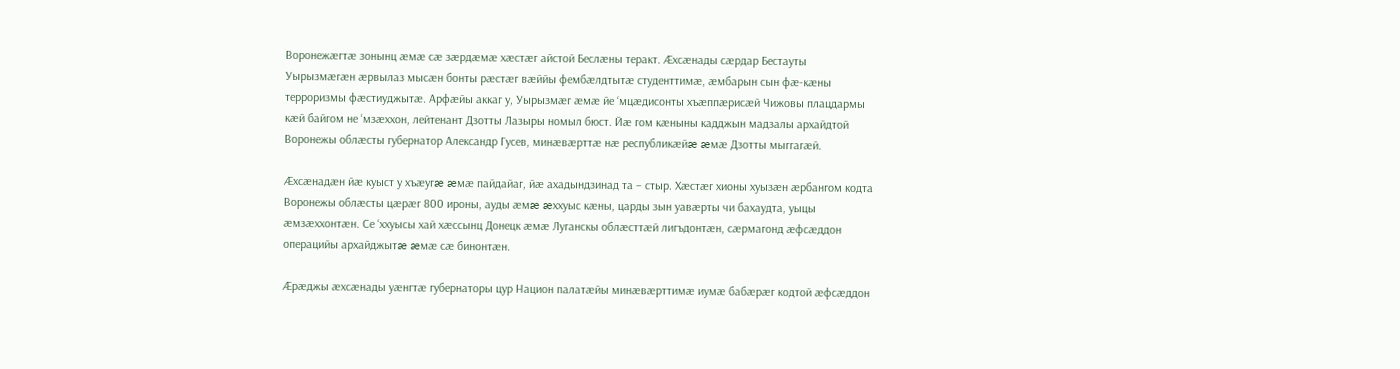Воронежæгтæ зонынц æмæ сæ зæрдæмæ хæстæг айстой Беслæны теракт. Æхсæнады сæрдар Бестауты Уырызмæгæн æрвылаз мысæн бонты рæстæг вæййы фембæлдтытæ студенттимæ, æмбарын сын фæ-кæны терроризмы фæстиуджытæ. Арфæйы аккаг у, Уырызмæг æмæ йе ‘мцæдисонты хъæппæрисæй Чижовы плацдармы кæй байгом не ‘мзæххон, лейтенант Дзотты Лазыры номыл бюст. Йæ гом кæныны кадджын мадзалы архайдтой Воронежы облæсты губернатор Александр Гусев, минæвæрттæ нæ республикæйæ æмæ Дзотты мыггагæй.

Æхсæнадæн йæ куыст у хъæугæ æмæ пайдайаг, йæ ахадындзинад та – стыр. Хæстæг хионы хуызæн æрбангом кодта Воронежы облæсты цæрæг 800 ироны, ауды æмæ æххуыс кæны, царды зын уавæрты чи бахаудта, уыцы æмзæххонтæн. Се ‘ххуысы хай хæссынц Донецк æмæ Луганскы облæсттæй лигъдонтæн, сæрмагонд æфсæддон операцийы архайджытæ æмæ сæ бинонтæн.

Æрæджы æхсæнады уæнгтæ губернаторы цур Национ палатæйы минæвæрттимæ иумæ бабæрæг кодтой æфсæддон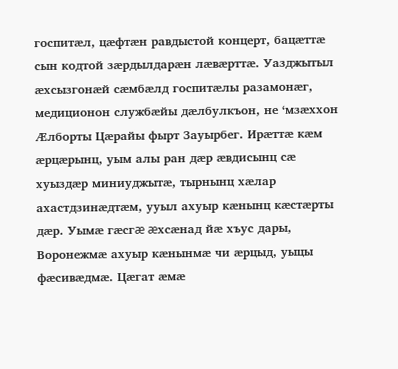госпитæл, цæфтæн равдыстой концерт, бацæттæ сын кодтой зæрдылдарæн лæвæрттæ. Уазджытыл æхсызгонæй сæмбæлд госпитæлы разамонæг, медиционон службæйы дæлбулкъон, не ‘мзæххон Æлборты Цæрайы фырт Зауырбег. Ирæттæ кæм æрцæрынц, уым алы ран дæр æвдисынц сæ хуыздæр миниуджытæ, тырнынц хæлар ахастдзинæдтæм, ууыл ахуыр кæнынц кæстæрты дæр. Уымæ гæсгæ æхсæнад йæ хъус дары, Воронежмæ ахуыр кæнынмæ чи æрцыд, уыцы фæсивæдмæ. Цæгат æмæ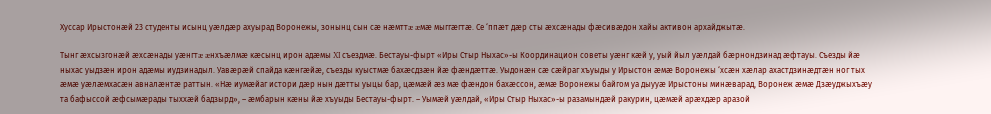Хуссар Ирыстонæй 23 студенты исынц уæлдæр ахуырад Воронежы, зонынц сын сæ нæмттæ æмæ мыггæгтæ. Се ‘ппæт дæр сты æхсæнады фæсивæдон хайы активон архайджытæ.

Тынг æхсызгонæй æхсæнады уæнгтæ æнхъæлмæ кæсынц ирон адæмы XI съездмæ. Бестауы-фырт «Иры Стыр Ныхас»-ы Координацион советы уæнг кæй у, уый йыл уæлдай бæрнондзинад æфтауы. Съезды йæ ныхас уыдзæн ирон адæмы иудзинадыл. Уавæрæй спайда кæнгæйæ, съезды куыстмæ бахæсдзæн йæ фæндæттæ. Уыдонæн сæ сæйраг хъуыды у Ирыстон æмæ Воронежы ‘хсæн хæлар ахастдзинæдтæн ног тых æмæ уæлæмхасæн авналæнтæ раттын. «Нæ иумæйаг истори дæр нын дæтты уыцы бар, цæмæй æз мæ фæндон бахæссон, æмæ Воронежы байгом уа дыууæ Ирыстоны минæварад, Воронеж æмæ Дзæуджыхъæу та бафыссой æфсымæрады тыххæй бадзырд», – æмбарын кæны йæ хъуыды Бестауы-фырт. – Уымæй уæлдай, «Иры Стыр Ныхас»-ы разамындæй ракурин, цæмæй арæхдæр аразой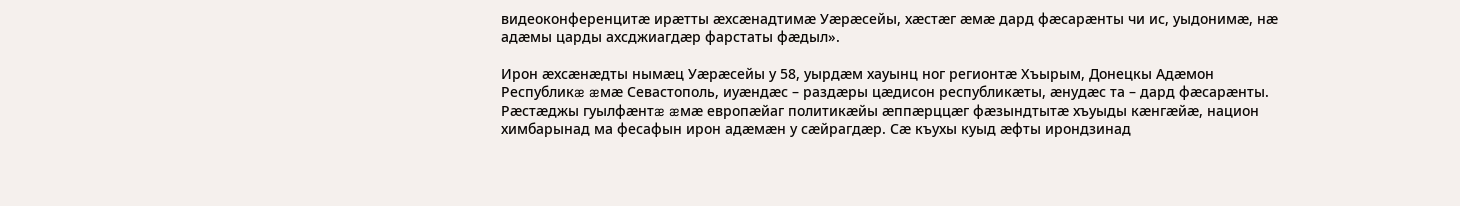видеоконференцитæ ирæтты æхсæнадтимæ Уæрæсейы, хæстæг æмæ дард фæсарæнты чи ис, уыдонимæ, нæ адæмы царды ахсджиагдæр фарстаты фæдыл».

Ирон æхсæнæдты нымæц Уæрæсейы у 58, уырдæм хауынц ног регионтæ Хъырым, Донецкы Адæмон Республикæ æмæ Севастополь, иуæндæс – раздæры цæдисон республикæты, æнудæс та – дард фæсарæнты. Рæстæджы гуылфæнтæ æмæ европæйаг политикæйы æппæрццæг фæзындтытæ хъуыды кæнгæйæ, национ химбарынад ма фесафын ирон адæмæн у сæйрагдæр. Сæ къухы куыд æфты ирондзинад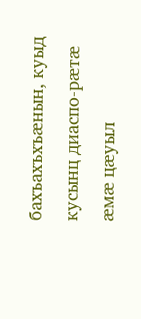бахъахъхъæнын, куыд кусынц диаспо-рæтæ æмæ цæуыл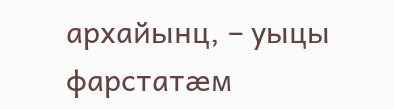архайынц, – уыцы фарстатæм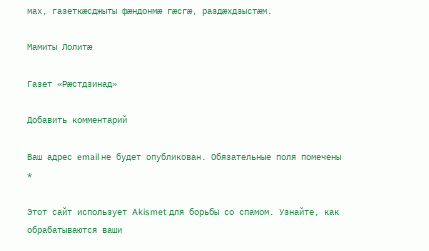мах, газеткæсджыты фæндонмæ гæсгæ, раздæхдзыстæм.

Мамиты Лолитæ

Газет «Рæстдзинад»

Добавить комментарий

Ваш адрес email не будет опубликован. Обязательные поля помечены *

Этот сайт использует Akismet для борьбы со спамом. Узнайте, как обрабатываются ваши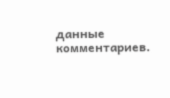данные комментариев.